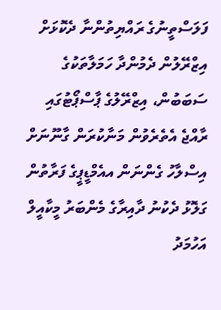ފަލަސްތީނުގެ ރައްޔިތުންނާ ދެކޮޅަށް އިޒްރޭލުން ދެމުންދާ ހަމަލާތަކުގެ ސަބަބުން، އިޒްރޭލުގެ ޕާސްޕޯޓުގައި ރާއްޖެ އެތެރެވުން މަނާކުރަން ގާނޫނަށް އިސްލާހު ގެންނަން އއެމްޑީޕީގެ ފަރާތުން ގަލޮޅު ދެކުނު ދާއިރާގެ މެންބަރު މީކާއީލް އަހުމަދު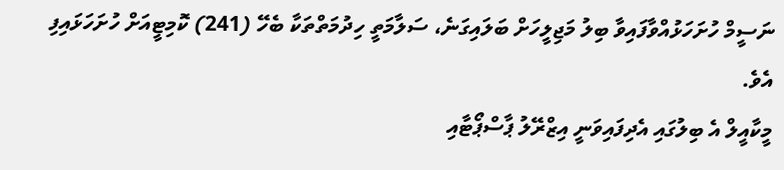ނަސީމް ހުށަހަޅުއްވާފައިވާ ބިލު މަޖިލީހަށް ބަލައިގަނެ، ސަލާމަތީ ހިދުމަތްތަކާ ބެހޭ (241) ކޮމިޓީއަށް ހުށަހަޅައިފި އެވެ.
މީކާއީލް އެ ބިލުގައި އެދިފައިވަނީ އިޒްރޭލު ޕާސްޕޯޓާއި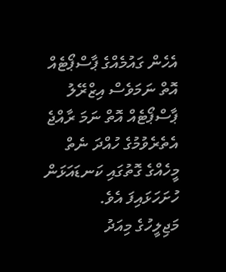އެހެން ގައުމެއްގެ ޕާސްޕޯޓެއް އޮތް ނަމަވެސް އިޒްރޭލު ޕާސްޕޯޓެއް އޮތް ނަމަ ރާއްޖެ އެތެރެވުމުގެ ހުއްދަ ނެތް މީހެއްގެ ގޮތުގައި ކަނޑައަޅަން ހުށަހަޅައިފަ އެވެ.
މަޖިލީހުގެ މިއަދު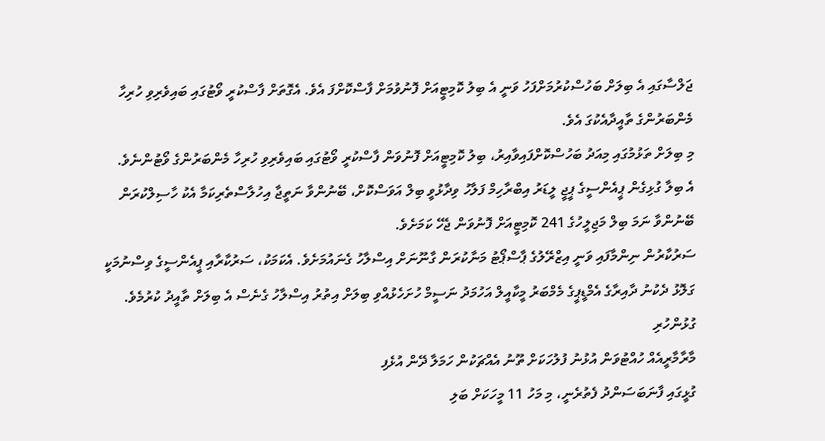ޖަލްސާގައި އެ ބިލަށް ބަހުސްކުރުމަށްފަހު ވަނީ އެ ބިލު ކޮމިޓީއަށް ފޮނުވުމަށް ފާސްކޮށްފަ އެވެ. އެގޮތަށް ފާސްކުރީ ވޯޓުގައި ބައިވެރިވި ހުރިހާ މެންބަރުންގެ ތާއީދާއެކުގަ އެވެ.
މި ބިލަށް ތަޅުމުގައި މިއަދު ބަހުސްކޮށްފައިވާއިރު، ބިލު ކޮމިޓީއަށް ފޮނުވަން ފާސްކުރީ ވޯޓުގައި ބައިވެރިވި ހުރިހާ މެންބަރުންގެ ވޯޓުންނެވެ.
އެ ބިލާ ގުޅިގެން ޕީއެންސީގެ ޕީޖީ ލީޑަރު އިބްރާހިމް ފަލާހު ވިދާޅުވީ ބިލް އަވަސްކޮށް، ބޭނުންވާ ނަތީޖާ އިހުލާސްތެރިކަމާ އެކު ހާސިލްކުރަން ބޭނުންވާ ނަމަ ބިލް މަޖިލީހުގެ 241 ކޮމިޓީއަށް ފޮނުވަން ޖެހޭ ކަމަށެވެ.
ސަރުކާރުން ނިންމާފައި ވަނީ އިޒްރޭލުގެ ޕާސްޕޯޓު މަނާކުރަން ގާނޫނަށް އިސްލާހު ގެނައުމަށެވެ. އެކަމަކު، ސަރުކާރާއި ޕީއެންސީގެ ވިސްނުމަކީ ގަލޮޅު ދެކުނު ދާއިރާގެ އެމްޑީޕީގެ މެމްބަރު މީކާއީލް އަހުމަދު ނަސީމް ހުށަހެޅުއްވި ބިލަށް އިތުރު އިސްލާހު ގެނެސް އެ ބިލަށް ތާއީދު ކުރުމެވެ.
ގުޅުންހުރި
މާރާމާރީއެއް ހުއްޓުވަން އުޅުނު ފުލުހަކަށް ތޫނު އެއްޗަކުން ހަމަލާ ދޭން އުޅެފި
ގުޅީގައި ފާނަބަސަންދު ފެތުރެނީ، މި މަހު 11 މީހަކަށް ބަލި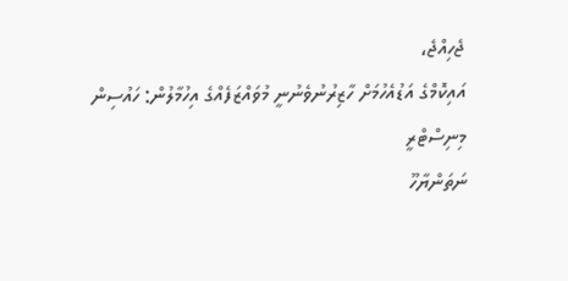ޖެހިއްޖެ،
އައިކޮމްގެ އަޑުއެހުމަށް ހާޒިރުނުވެނުނީ މުވައްޒަފެއްގެ އިހުމާލުން: ހައުސިން މިނިސްޓްރީ
ނަތަންޔާހޫ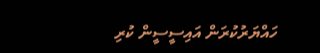ހައްޔަރުކުރަން އައިސީސީން ކުރި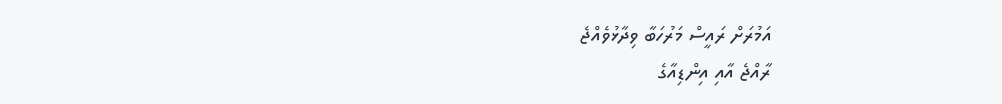އަމުރަށް ރައީސް މަރުހަބާ ވިދާޅުވެއްޖެ
ރާއްޖެ އާއި އިންޑިއާގެ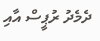ދެމެދު ރުޕީސް އާއި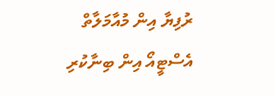ރުފިޔާ އިން މުއާމަލާތް
އެސްޓީއޯ އިން ބިނާކުރި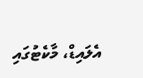އެލައިޑް، މާކެޓުގައި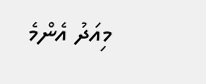މިއަދު އެންމެ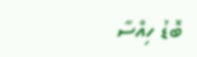ބޮޑު ހިއްސާ